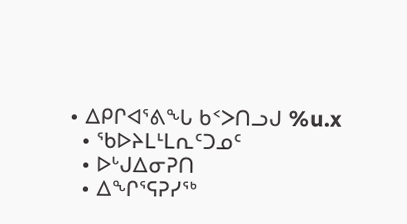• ᐃᑭᒋᐊᕐᕕᖓ ᑲᑉᐳᑎᓗᒍ %u.x
  • ᖃᐅᔨᒪᒻᒪᕆᑦᑐᓄᑦ
  • ᐅᒡᒍᐃᓂᕈᑎ
  • ᐃᖏᕐᕋᕈᓯᖅ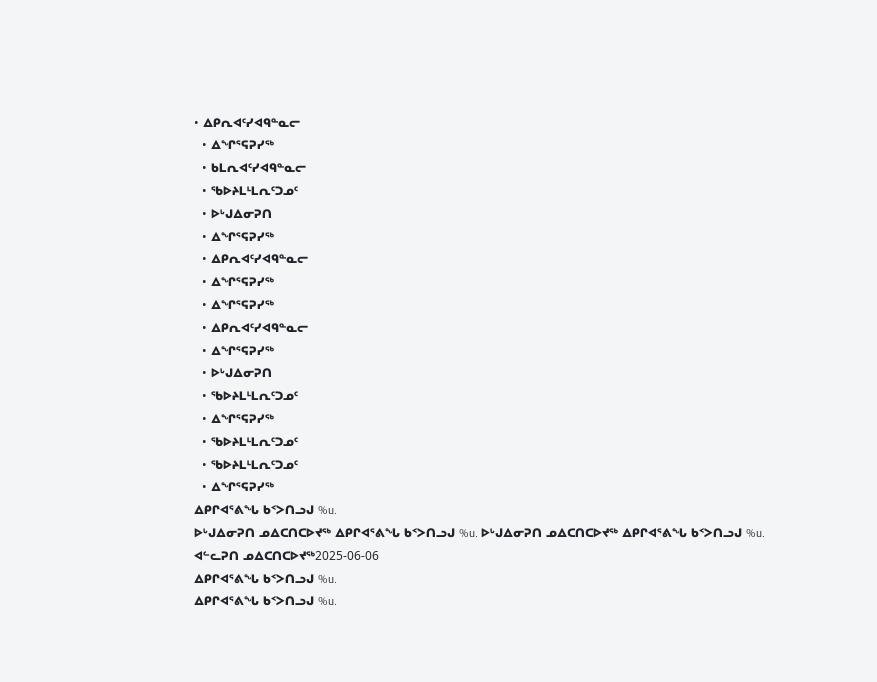• ᐃᑭᕆᐊᑦᓯᐊᑫᓐᓇᓕ
  • ᐃᖏᕐᕋᕈᓯᖅ
  • ᑲᒪᕆᐊᑦᓯᐊᑫᓐᓇᓕ
  • ᖃᐅᔨᒪᒻᒪᕆᑦᑐᓄᑦ
  • ᐅᒡᒍᐃᓂᕈᑎ
  • ᐃᖏᕐᕋᕈᓯᖅ
  • ᐃᑭᕆᐊᑦᓯᐊᑫᓐᓇᓕ
  • ᐃᖏᕐᕋᕈᓯᖅ
  • ᐃᖏᕐᕋᕈᓯᖅ
  • ᐃᑭᕆᐊᑦᓯᐊᑫᓐᓇᓕ
  • ᐃᖏᕐᕋᕈᓯᖅ
  • ᐅᒡᒍᐃᓂᕈᑎ
  • ᖃᐅᔨᒪᒻᒪᕆᑦᑐᓄᑦ
  • ᐃᖏᕐᕋᕈᓯᖅ
  • ᖃᐅᔨᒪᒻᒪᕆᑦᑐᓄᑦ
  • ᖃᐅᔨᒪᒻᒪᕆᑦᑐᓄᑦ
  • ᐃᖏᕐᕋᕈᓯᖅ
ᐃᑭᒋᐊᕐᕕᖓ ᑲᑉᐳᑎᓗᒍ %u.
ᐅᒡᒍᐃᓂᕈᑎ ᓄᐃᑕᑎᑕᐅᔪᖅ ᐃᑭᒋᐊᕐᕕᖓ ᑲᑉᐳᑎᓗᒍ %u. ᐅᒡᒍᐃᓂᕈᑎ ᓄᐃᑕᑎᑕᐅᔪᖅ ᐃᑭᒋᐊᕐᕕᖓ ᑲᑉᐳᑎᓗᒍ %u.
ᐊᓪᓚᕈᑎ ᓄᐃᑕᑎᑕᐅᔪᖅ2025-06-06
ᐃᑭᒋᐊᕐᕕᖓ ᑲᑉᐳᑎᓗᒍ %u.
ᐃᑭᒋᐊᕐᕕᖓ ᑲᑉᐳᑎᓗᒍ %u.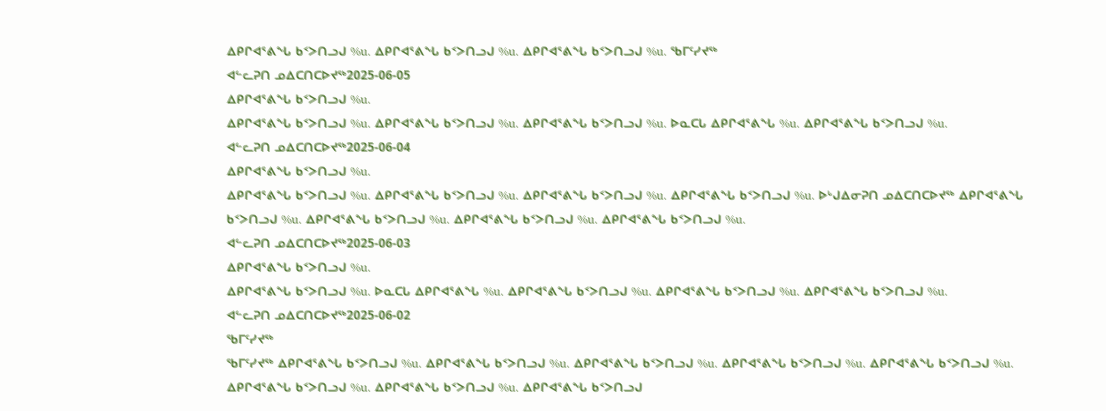ᐃᑭᒋᐊᕐᕕᖓ ᑲᑉᐳᑎᓗᒍ %u. ᐃᑭᒋᐊᕐᕕᖓ ᑲᑉᐳᑎᓗᒍ %u. ᐃᑭᒋᐊᕐᕕᖓ ᑲᑉᐳᑎᓗᒍ %u. ᖃᒥᑦᓯᔪᖅ
ᐊᓪᓚᕈᑎ ᓄᐃᑕᑎᑕᐅᔪᖅ2025-06-05
ᐃᑭᒋᐊᕐᕕᖓ ᑲᑉᐳᑎᓗᒍ %u.
ᐃᑭᒋᐊᕐᕕᖓ ᑲᑉᐳᑎᓗᒍ %u. ᐃᑭᒋᐊᕐᕕᖓ ᑲᑉᐳᑎᓗᒍ %u. ᐃᑭᒋᐊᕐᕕᖓ ᑲᑉᐳᑎᓗᒍ %u. ᐅᓇᑕᒐ ᐃᑭᒋᐊᕐᕕᖓ %u. ᐃᑭᒋᐊᕐᕕᖓ ᑲᑉᐳᑎᓗᒍ %u.
ᐊᓪᓚᕈᑎ ᓄᐃᑕᑎᑕᐅᔪᖅ2025-06-04
ᐃᑭᒋᐊᕐᕕᖓ ᑲᑉᐳᑎᓗᒍ %u.
ᐃᑭᒋᐊᕐᕕᖓ ᑲᑉᐳᑎᓗᒍ %u. ᐃᑭᒋᐊᕐᕕᖓ ᑲᑉᐳᑎᓗᒍ %u. ᐃᑭᒋᐊᕐᕕᖓ ᑲᑉᐳᑎᓗᒍ %u. ᐃᑭᒋᐊᕐᕕᖓ ᑲᑉᐳᑎᓗᒍ %u. ᐅᒡᒍᐃᓂᕈᑎ ᓄᐃᑕᑎᑕᐅᔪᖅ ᐃᑭᒋᐊᕐᕕᖓ ᑲᑉᐳᑎᓗᒍ %u. ᐃᑭᒋᐊᕐᕕᖓ ᑲᑉᐳᑎᓗᒍ %u. ᐃᑭᒋᐊᕐᕕᖓ ᑲᑉᐳᑎᓗᒍ %u. ᐃᑭᒋᐊᕐᕕᖓ ᑲᑉᐳᑎᓗᒍ %u.
ᐊᓪᓚᕈᑎ ᓄᐃᑕᑎᑕᐅᔪᖅ2025-06-03
ᐃᑭᒋᐊᕐᕕᖓ ᑲᑉᐳᑎᓗᒍ %u.
ᐃᑭᒋᐊᕐᕕᖓ ᑲᑉᐳᑎᓗᒍ %u. ᐅᓇᑕᒐ ᐃᑭᒋᐊᕐᕕᖓ %u. ᐃᑭᒋᐊᕐᕕᖓ ᑲᑉᐳᑎᓗᒍ %u. ᐃᑭᒋᐊᕐᕕᖓ ᑲᑉᐳᑎᓗᒍ %u. ᐃᑭᒋᐊᕐᕕᖓ ᑲᑉᐳᑎᓗᒍ %u.
ᐊᓪᓚᕈᑎ ᓄᐃᑕᑎᑕᐅᔪᖅ2025-06-02
ᖃᒥᑦᓯᔪᖅ
ᖃᒥᑦᓯᔪᖅ ᐃᑭᒋᐊᕐᕕᖓ ᑲᑉᐳᑎᓗᒍ %u. ᐃᑭᒋᐊᕐᕕᖓ ᑲᑉᐳᑎᓗᒍ %u. ᐃᑭᒋᐊᕐᕕᖓ ᑲᑉᐳᑎᓗᒍ %u. ᐃᑭᒋᐊᕐᕕᖓ ᑲᑉᐳᑎᓗᒍ %u. ᐃᑭᒋᐊᕐᕕᖓ ᑲᑉᐳᑎᓗᒍ %u. ᐃᑭᒋᐊᕐᕕᖓ ᑲᑉᐳᑎᓗᒍ %u. ᐃᑭᒋᐊᕐᕕᖓ ᑲᑉᐳᑎᓗᒍ %u. ᐃᑭᒋᐊᕐᕕᖓ ᑲᑉᐳᑎᓗᒍ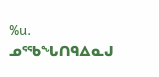%u. ᓄᕐᖃᖓᑎᑫᐃᓇᒍ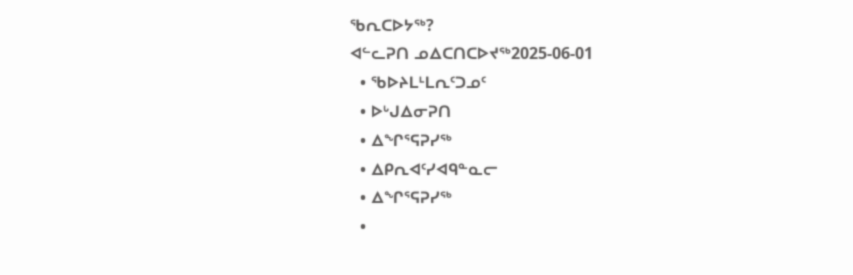ᖃᕆᑕᐅᔭᖅ?
ᐊᓪᓚᕈᑎ ᓄᐃᑕᑎᑕᐅᔪᖅ2025-06-01
  • ᖃᐅᔨᒪᒻᒪᕆᑦᑐᓄᑦ
  • ᐅᒡᒍᐃᓂᕈᑎ
  • ᐃᖏᕐᕋᕈᓯᖅ
  • ᐃᑭᕆᐊᑦᓯᐊᑫᓐᓇᓕ
  • ᐃᖏᕐᕋᕈᓯᖅ
  •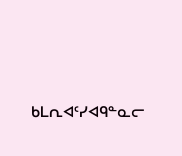ᑲᒪᕆᐊᑦᓯᐊᑫᓐᓇᓕ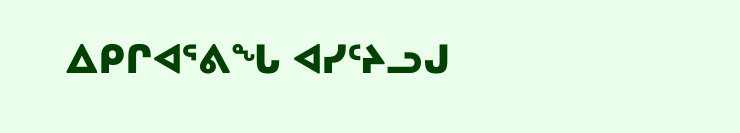ᐃᑭᒋᐊᕐᕕᖓ ᐊᓯᑦᔨᓗᒍ